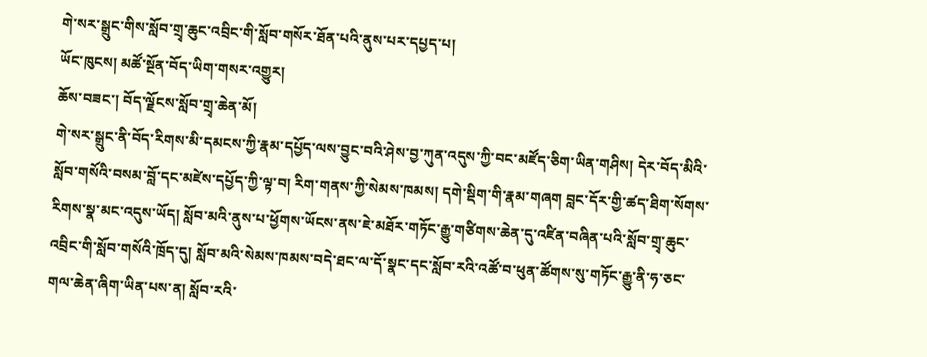གེ་སར་སྒྲུང་གིས་སློབ་གྲྭ་ཆུང་འབྲིང་གི་སློབ་གསོར་ཐོན་པའི་ནུས་པར་དཔྱད་པ།
ཡོང་ཁུངས། མཚོ་སྔོན་བོད་ཡིག་གསར་འགྱུར།
ཆོས་བཟང་། བོད་ལྗོངས་སློབ་གྲྭ་ཆེན་མོ།
གེ་སར་སྒྲུང་ནི་བོད་རིགས་མི་དམངས་ཀྱི་རྣམ་དཔྱོད་ལས་བྱུང་བའི་ཤེས་བྱ་ཀུན་འདུས་ཀྱི་བང་མཛོད་ཅིག་ཡིན་གཤིས། དེར་བོད་མིའི་སློབ་གསོའི་བསམ་བློ་དང་མཛེས་དཔྱོད་ཀྱི་ལྟ་བ། རིག་གནས་ཀྱི་སེམས་ཁམས། དགེ་སྡིག་གི་རྣམ་གཞག བླང་དོར་གྱི་ཚད་ཐིག་སོགས་རིགས་སྣ་མང་འདུས་ཡོད། སློབ་མའི་ནུས་པ་ཕྱོགས་ཡོངས་ནས་ཇེ་མཐོར་གཏོང་རྒྱུ་གཙིགས་ཆེན་དུ་འཛིན་བཞིན་པའི་སློབ་གྲྭ་ཆུང་འབྲིང་གི་སློབ་གསོའི་ཁྲོད་དུ། སློབ་མའི་སེམས་ཁམས་བདེ་ཐང་ལ་དོ་སྣང་དང་སློབ་རའི་འཚོ་བ་ཕུན་ཚོགས་སུ་གཏོང་རྒྱུ་ནི་ཧ་ཅང་གལ་ཆེན་ཞིག་ཡིན་པས་ན། སློབ་རའི་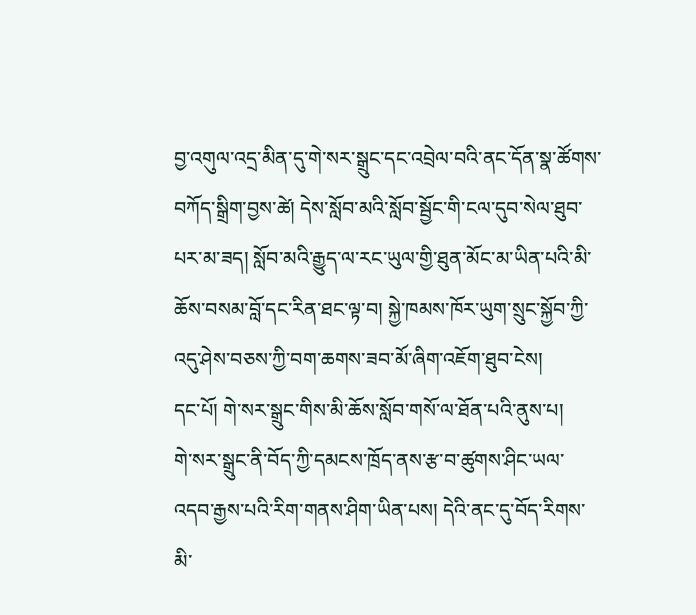བྱ་འགུལ་འདྲ་མིན་དུ་གེ་སར་སྒྲུང་དང་འབྲེལ་བའི་ནང་དོན་སྣ་ཚོགས་བཀོད་སྒྲིག་བྱས་ཚེ། དེས་སློབ་མའི་སློབ་སྦྱོང་གི་ངལ་དུབ་སེལ་ཐུབ་པར་མ་ཟད། སློབ་མའི་རྒྱུད་ལ་རང་ཡུལ་གྱི་ཐུན་མོང་མ་ཡིན་པའི་མི་ཆོས་བསམ་བློ་དང་རིན་ཐང་ལྟ་བ། སྐྱེ་ཁམས་ཁོར་ཡུག་སྲུང་སྐྱོབ་ཀྱི་འདུ་ཤེས་བཅས་ཀྱི་བག་ཆགས་ཟབ་མོ་ཞིག་འཇོག་ཐུབ་ངེས།
དང་པོ། གེ་སར་སྒྲུང་གིས་མི་ཆོས་སློབ་གསོ་ལ་ཐོན་པའི་ནུས་པ།
གེ་སར་སྒྲུང་ནི་བོད་ཀྱི་དམངས་ཁྲོད་ནས་རྩ་བ་ཚུགས་ཤིང་ཡལ་འདབ་རྒྱས་པའི་རིག་གནས་ཤིག་ཡིན་པས། དེའི་ནང་དུ་བོད་རིགས་མི་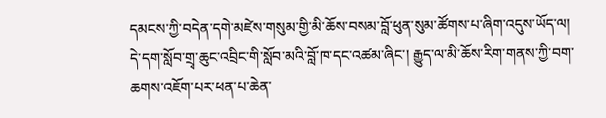དམངས་ཀྱི་བདེན་དགེ་མཛེས་གསུམ་གྱི་མི་ཆོས་བསམ་བློ་ཕུན་སུམ་ཚོགས་པ་ཞིག་འདུས་ཡོད་ལ། དེ་དག་སློབ་གྲྭ་ཆུང་འབྲིང་གི་སློབ་མའི་བློ་ཁ་དང་འཚམ་ཞིང་། རྒྱུད་ལ་མི་ཆོས་རིག་གནས་ཀྱི་བག་ཆགས་འཇོག་པར་ཕན་པ་ཆེན་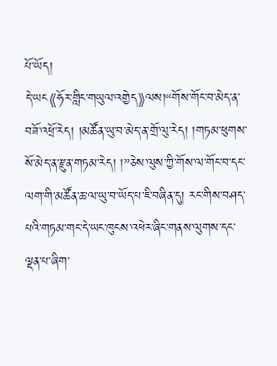པོ་ཡོད།
དེ་ཡང《ཧོར་གླིང་གཡུལ་འགྱེད》ལས།“གོས་གོང་བ་མེད་ན་བཟོ་འཕྲོ་རེད། །མཚོན་ཡུ་བ་མེད་ན་གྲོ་ལུ་རེད། །གཏམ་ཕུགས་སོ་མེད་ན་རྫུན་གཏམ་རེད། །”ཅེས་ལུས་ཀྱི་གོས་ལ་གོང་བ་དང་ལག་གི་མཚོན་ཆ་ལ་ཡུ་བ་ཡོད་པ་ཇི་བཞིན་དུ། རང་གིས་བཤད་པའི་གཏམ་གང་དེ་ཡང་ཁུངས་འཕེར་ཞིང་གནས་ལུགས་དང་ལྡན་པ་ཞིག་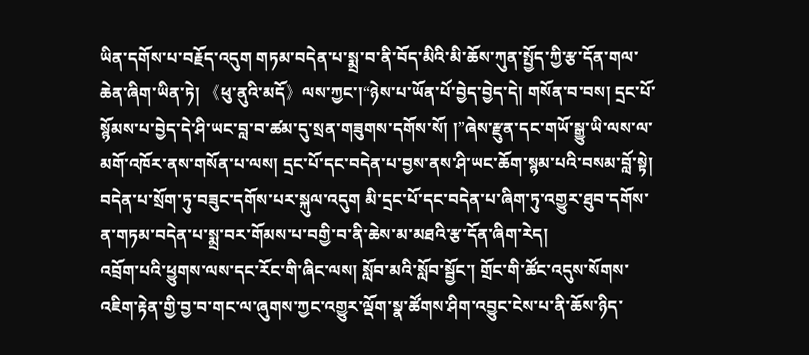ཡིན་དགོས་པ་བརྗོད་འདུག གཏམ་བདེན་པ་སྨྲ་བ་ནི་བོད་མིའི་མི་ཆོས་ཀུན་སྤྱོད་ཀྱི་རྩ་དོན་གལ་ཆེན་ཞིག་ཡིན་ཏེ། 《ཕུ་ནུའི་མདོ》ལས་ཀྱང་།“ཉེས་པ་ཡོན་པོ་བྱེད་བྱེད་དེ། གསོན་བ་བས། དྲང་པོ་སྙོམས་པ་བྱེད་དེ་ཤི་ཡང་བླ་བ་ཚམ་དུ་སྲན་གཟུགས་དགོས་སོ། །”ཞེས་རྫུན་དང་གཡོ་སྒྱུ་ཡི་ལས་ལ་མགོ་འཁོར་ནས་གསོན་པ་ལས། དྲང་པོ་དང་བདེན་པ་བྱས་ནས་ཤི་ཡང་ཆོག་སྙམ་པའི་བསམ་བློ་སྟེ། བདེན་པ་སྲོག་ཏུ་བཟུང་དགོས་པར་སྐུལ་འདུག མི་དྲང་པོ་དང་བདེན་པ་ཞིག་ཏུ་འགྱུར་ཐུབ་དགོས་ན་གཏམ་བདེན་པ་སྨྲ་བར་གོམས་པ་བགྱི་བ་ནི་ཆེས་མ་མཐའི་རྩ་དོན་ཞིག་རེད།
འབྲོག་པའི་ཕྱུགས་ལས་དང་རོང་གི་ཞིང་ལས། སློབ་མའི་སློབ་སྦྱོང་། གྲོང་གི་ཚོང་འདུས་སོགས་འཇིག་རྟེན་གྱི་བྱ་བ་གང་ལ་ཞུགས་ཀྱང་འགྱུར་ལྡོག་སྣ་ཚོགས་ཤིག་འབྱུང་ངེས་པ་ནི་ཆོས་ཉིད་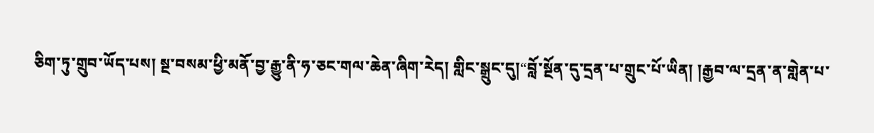ཅིག་ཏུ་གྲུབ་ཡོད་པས། སྔ་བསམ་ཕྱི་མནོ་བྱ་རྒྱུ་ནི་ཧ་ཅང་གལ་ཆེན་ཞིག་རེད། གླིང་སྒྲུང་དུ།“བློ་སྔོན་དུ་དྲན་པ་གྲུང་པོ་ཡིན། །རྒྱབ་ལ་དྲན་ན་གླེན་པ་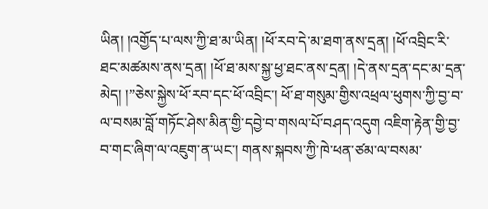ཡིན། །འགྱོད་པ་ལས་ཀྱི་ཐ་མ་ཡིན། །ཕོ་རབ་དེ་མ་ཐག་ནས་དྲན། །ཕོ་འབྲིང་རི་ཐང་མཚམས་ནས་དྲན། །ཕོ་ཐ་མས་སྐྱ་ཕྱ་ཐང་ནས་དྲན། །དེ་ནས་དྲན་དང་མ་དྲན་མེད། །”ཅེས་སྐྱེས་ཕོ་རབ་དང་ཕོ་འབྲིང་། ཕོ་ཐ་གསུམ་གྱིས་འཕྲལ་ཕུགས་ཀྱི་བྱ་བ་ལ་བསམ་བློ་གཏོང་ཤེས་མིན་གྱི་དབྱེ་བ་གསལ་པོ་བཤད་འདུག འཇིག་རྟེན་གྱི་བྱ་བ་གང་ཞིག་ལ་འཇུག་ན་ཡང་། གནས་སྐབས་ཀྱི་ཁེ་ཕན་ཙམ་ལ་བསམ་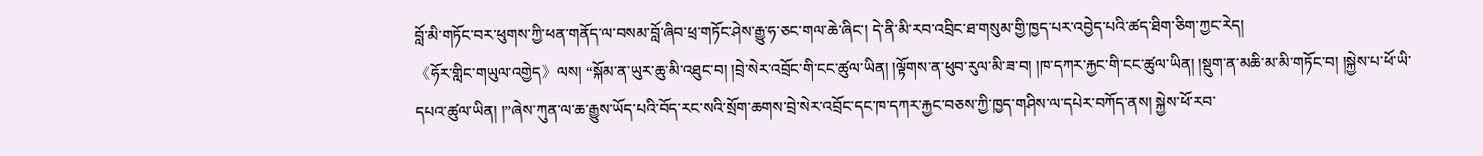བློ་མི་གཏོང་བར་ཕུགས་ཀྱི་ཕན་གནོད་ལ་བསམ་བློ་ཞིབ་ཕྲ་གཏོང་ཤེས་རྒྱུ་ཧ་ཅང་གལ་ཆེ་ཞིང་། དེ་ནི་མི་རབ་འབྲིང་ཐ་གསུམ་གྱི་ཁྱད་པར་འབྱེད་པའི་ཚད་ཐིག་ཅིག་ཀྱང་རེད།
《ཧོར་གླིང་གཡུལ་འགྱེད》ལས། “སྐོམ་ན་ཡུར་ཆུ་མི་འཐུང་བ། །བྲེ་སེར་འབྲོང་གི་ངང་ཚུལ་ཡིན། །ལྟོགས་ན་ཕུབ་རུལ་མི་ཟ་བ། །ཁ་དཀར་རྐྱང་གི་ངང་ཚུལ་ཡིན། །སྡུག་ན་མཆི་མ་མི་གཏོང་བ། །སྐྱེས་པ་ཕོ་ཡི་དཔའ་ཚུལ་ཡིན། །”ཞེས་ཀུན་ལ་ཆ་རྒྱུས་ཡོད་པའི་བོད་རང་སའི་སྲོག་ཆགས་བྲེ་སེར་འབྲོང་དང་ཁ་དཀར་རྐྱང་བཅས་ཀྱི་ཁྱད་གཤིས་ལ་དཔེར་བཀོད་ནས། སྐྱེས་ཕོ་རབ་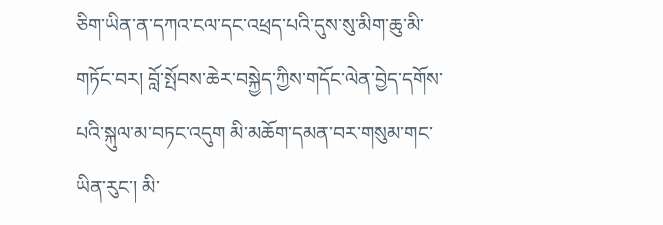ཅིག་ཡིན་ན་དཀའ་ངལ་དང་འཕྲད་པའི་དུས་སུ་མིག་ཆུ་མི་གཏོང་བར། བློ་སྤོབས་ཆེར་བསྐྱེད་ཀྱིས་གདོང་ལེན་བྱེད་དགོས་པའི་སྐུལ་མ་བཏང་འདུག མི་མཆོག་དམན་བར་གསུམ་གང་ཡིན་རུང་། མི་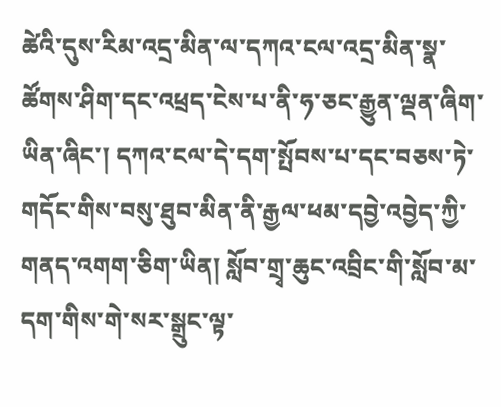ཚེའི་དུས་རིམ་འདྲ་མིན་ལ་དཀའ་ངལ་འདྲ་མིན་སྣ་ཚོགས་ཤིག་དང་འཕྲད་ངེས་པ་ནི་ཧ་ཅང་རྒྱུན་ལྡན་ཞིག་ཡིན་ཞིང་། དཀའ་ངལ་དེ་དག་སྤོབས་པ་དང་བཅས་ཏེ་གདོང་གིས་བསུ་ཐུབ་མིན་ནི་རྒྱལ་ཕམ་དབྱེ་འབྱེད་ཀྱི་གནད་འགག་ཅིག་ཡིན། སློབ་གྲྭ་ཆུང་འབྲིང་གི་སློབ་མ་དག་གིས་གེ་སར་སྒྲུང་ལྟ་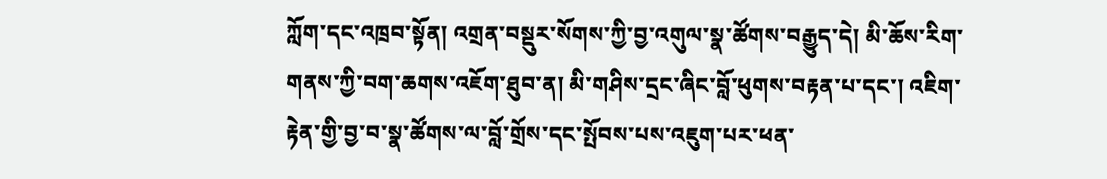ཀློག་དང་འཁྲབ་སྟོན། འགྲན་བསྡུར་སོགས་ཀྱི་བྱ་འགུལ་སྣ་ཚོགས་བརྒྱུད་དེ། མི་ཆོས་རིག་གནས་ཀྱི་བག་ཆགས་འཇོག་ཐུབ་ན། མི་གཤིས་དྲང་ཞིང་བློ་ཕུགས་བརྟན་པ་དང་། འཇིག་རྟེན་གྱི་བྱ་བ་སྣ་ཚོགས་ལ་བློ་གྲོས་དང་སྤོབས་པས་འཇུག་པར་ཕན་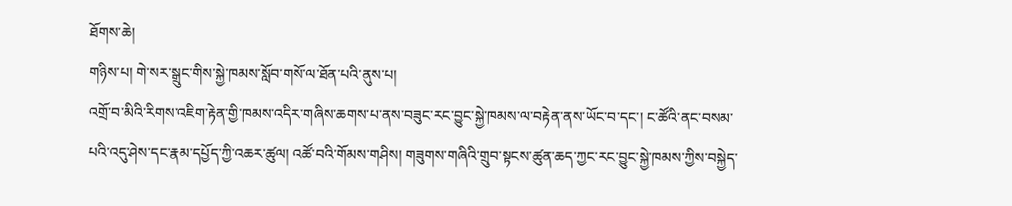ཐོགས་ཆེ།
གཉིས་པ། གེ་སར་སྒྲུང་གིས་སྐྱེ་ཁམས་སློབ་གསོ་ལ་ཐོན་པའི་ནུས་པ།
འགྲོ་བ་མིའི་རིགས་འཇིག་རྟེན་གྱི་ཁམས་འདིར་གཞིས་ཆགས་པ་ནས་བཟུང་རང་བྱུང་སྐྱེ་ཁམས་ལ་བརྟེན་ནས་ཡོང་བ་དང་། ང་ཚོའི་ནང་བསམ་པའི་འདུ་ཤེས་དང་རྣམ་དཔྱོད་ཀྱི་འཆར་ཚུལ། འཚོ་བའི་གོམས་གཤིས། གཟུགས་གཞིའི་གྲུབ་སྟངས་ཚུན་ཆད་ཀྱང་རང་བྱུང་སྐྱེ་ཁམས་ཀྱིས་བསྐྱེད་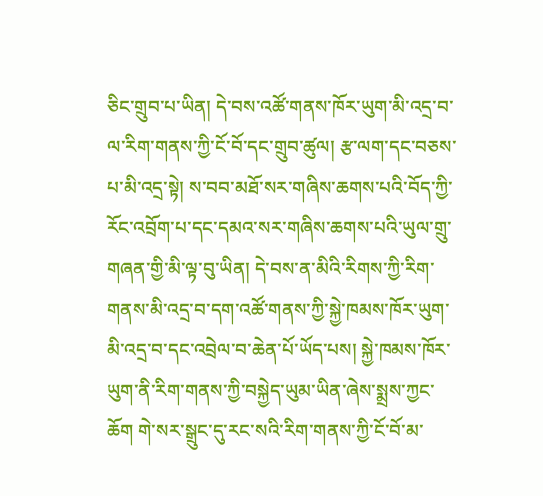ཅིང་གྲུབ་པ་ཡིན། དེ་བས་འཚོ་གནས་ཁོར་ཡུག་མི་འདྲ་བ་ལ་རིག་གནས་ཀྱི་ངོ་བོ་དང་གྲུབ་ཚུལ། རྩ་ལག་དང་བཅས་པ་མི་འདྲ་སྟེ། ས་བབ་མཐོ་སར་གཞིས་ཆགས་པའི་བོད་ཀྱི་རོང་འབྲོག་པ་དང་དམའ་སར་གཞིས་ཆགས་པའི་ཡུལ་གྲུ་གཞན་གྱི་མི་ལྟ་བུ་ཡིན། དེ་བས་ན་མིའི་རིགས་ཀྱི་རིག་གནས་མི་འདྲ་བ་དག་འཚོ་གནས་ཀྱི་སྐྱེ་ཁམས་ཁོར་ཡུག་མི་འདྲ་བ་དང་འབྲེལ་བ་ཆེན་པོ་ཡོད་པས། སྐྱེ་ཁམས་ཁོར་ཡུག་ནི་རིག་གནས་ཀྱི་བསྐྱེད་ཡུམ་ཡིན་ཞེས་སྨྲས་ཀྱང་ཆོག གེ་སར་སྒྲུང་དུ་རང་སའི་རིག་གནས་ཀྱི་ངོ་བོ་མ་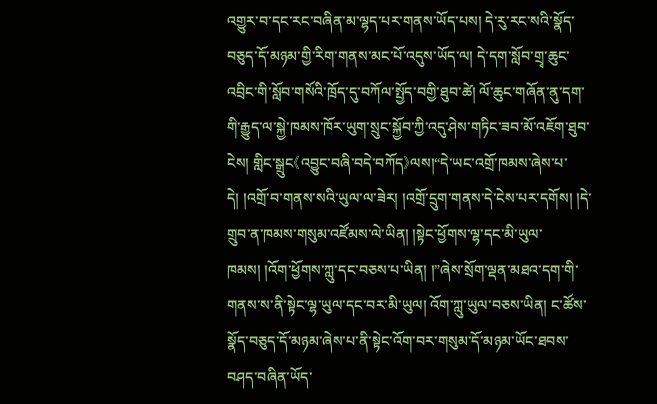འགྱུར་བ་དང་རང་བཞིན་མ་ལྷད་པར་གནས་ཡོད་པས། དེ་རུ་རང་སའི་སྣོད་བཅུད་དོ་མཉམ་གྱི་རིག་གནས་མང་པོ་འདུས་ཡོད་ལ། དེ་དག་སློབ་གྲྭ་ཆུང་འབྲིང་གི་སློབ་གསོའི་ཁྲོད་དུ་བཀོལ་སྤྱོད་བགྱི་ཐུབ་ཚེ། ལོ་ཆུང་གཞོན་ནུ་དག་གི་རྒྱུད་ལ་སྐྱེ་ཁམས་ཁོར་ཡུག་སྲུང་སྐྱོབ་ཀྱི་འདུ་ཤེས་གཏིང་ཟབ་མོ་འཇོག་ཐུབ་ངེས། གླིང་སྒྲུང《འབྱུང་བཞི་བདེ་བཀོད》ལས།“དེ་ཡང་འགྲོ་ཁམས་ཞེས་པ་དེ། །འགྲོ་བ་གནས་སའི་ཡུལ་ལ་ཟེར། །འགྲོ་དྲུག་གནས་དེ་ངེས་པར་དགོས། །དེ་གྲུབ་ན་ཁམས་གསུམ་འཛོམས་ལེ་ཡིན། །སྟེང་ཕྱོགས་ལྷ་དང་མི་ཡུལ་ཁམས། །འོག་ཕྱོགས་ཀླུ་དང་བཅས་པ་ཡིན། །”ཞེས་སྲོག་ལྡན་མཐའ་དག་གི་གནས་ས་ནི་སྟེང་ལྷ་ཡུལ་དང་བར་མི་ཡུལ། འོག་ཀླུ་ཡུལ་བཅས་ཡིན། ང་ཚོས་སྣོད་བཅུད་དོ་མཉམ་ཞེས་པ་ནི་སྟེང་འོག་བར་གསུམ་དོ་མཉམ་ཡོང་ཐབས་བཤད་བཞིན་ཡོད་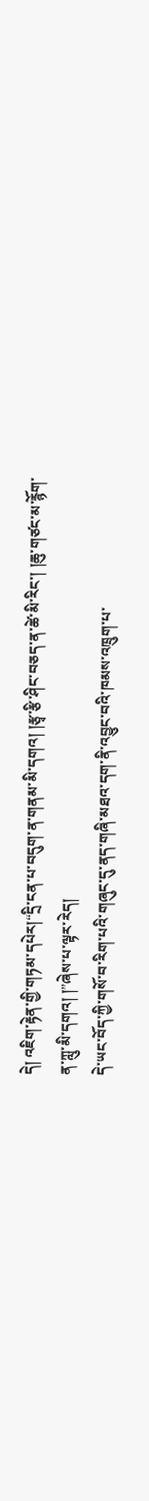དེ། འཇིག་རྟེན་གྱི་གཏམ་དཔེར།“དྲི་ངན་པ་བདུག་ན་གནམ་མི་དགའ། །རྩྭ་རྩི་ཤིང་བཅད་ན་ཚེ་མི་རིང་། །ཆུ་གཙང་མ་རྙོག་ན་ཀླུ་མི་དགའ། །”ཞེས་པ་ལྟར་རེད།
དེ་ཡང་བོད་ཀྱི་གསོ་བ་རིག་པའི་གཞུང་དུ་ནད་གཞི་མཐའ་དག་ནི་འབྱུང་བའི་ཁམས་འཁྲུག་པ་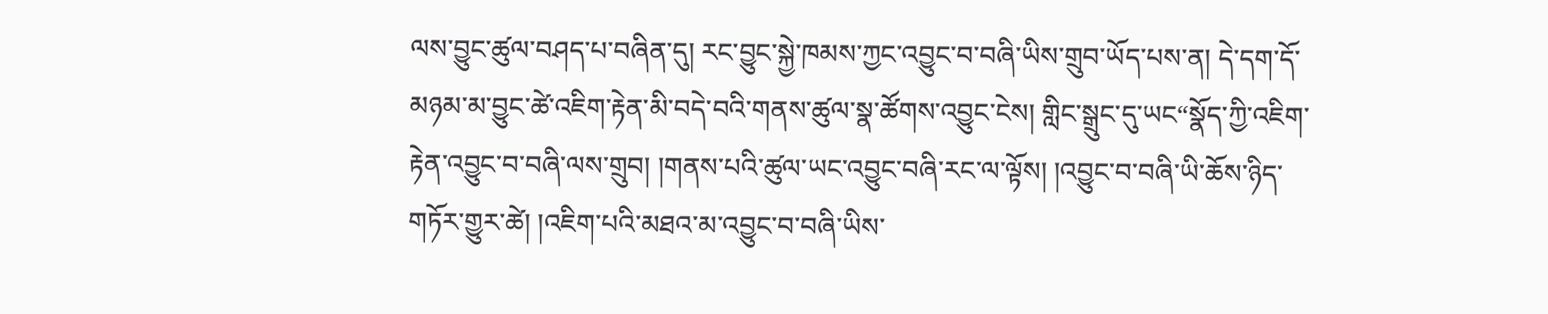ལས་བྱུང་ཚུལ་བཤད་པ་བཞིན་དུ། རང་བྱུང་སྐྱེ་ཁམས་ཀྱང་འབྱུང་བ་བཞི་ཡིས་གྲུབ་ཡོད་པས་ན། དེ་དག་དོ་མཉམ་མ་བྱུང་ཚེ་འཇིག་རྟེན་མི་བདེ་བའི་གནས་ཚུལ་སྣ་ཚོགས་འབྱུང་ངེས། གླིང་སྒྲུང་དུ་ཡང“སྣོད་ཀྱི་འཇིག་རྟེན་འབྱུང་བ་བཞི་ལས་གྲུབ། །གནས་པའི་ཚུལ་ཡང་འབྱུང་བཞི་རང་ལ་ལྟོས། །འབྱུང་བ་བཞི་ཡི་ཆོས་ཉིད་གཏོར་གྱུར་ཚེ། །འཇིག་པའི་མཐའ་མ་འབྱུང་བ་བཞི་ཡིས་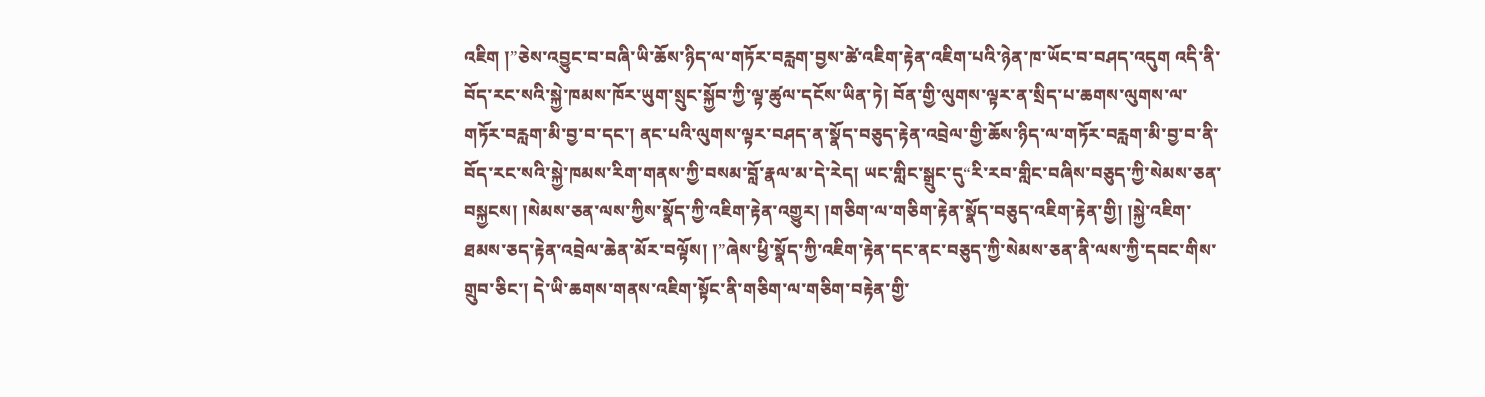འཇིག །”ཅེས་འབྱུང་བ་བཞི་ཡི་ཆོས་ཉིད་ལ་གཏོར་བརླག་བྱས་ཚེ་འཇིག་རྟེན་འཇིག་པའི་ཉེན་ཁ་ཡོང་བ་བཤད་འདུག འདི་ནི་བོད་རང་སའི་སྐྱེ་ཁམས་ཁོར་ཡུག་སྲུང་སྐྱོབ་ཀྱི་ལྟ་ཚུལ་དངོས་ཡིན་ཏེ། བོན་གྱི་ལུགས་ལྟར་ན་སྲིད་པ་ཆགས་ལུགས་ལ་གཏོར་བརླག་མི་བྱ་བ་དང་། ནང་པའི་ལུགས་ལྟར་བཤད་ན་སྣོད་བཅུད་རྟེན་འབྲེལ་གྱི་ཆོས་ཉིད་ལ་གཏོར་བརླག་མི་བྱ་བ་ནི་བོད་རང་སའི་སྐྱེ་ཁམས་རིག་གནས་ཀྱི་བསམ་བློ་རྣལ་མ་དེ་རེད། ཡང་གླིང་སྒྲུང་དུ“རི་རབ་གླིང་བཞིས་བཅུད་ཀྱི་སེམས་ཅན་བསྐྱངས། །སེམས་ཅན་ལས་ཀྱིས་སྣོད་ཀྱི་འཇིག་རྟེན་འགྱུར། །གཅིག་ལ་གཅིག་རྟེན་སྣོད་བཅུད་འཇིག་རྟེན་གྱི། །སྐྱེ་འཇིག་ཐམས་ཅད་རྟེན་འབྲེལ་ཆེན་མོར་བལྟོས། །”ཞེས་ཕྱི་སྣོད་ཀྱི་འཇིག་རྟེན་དང་ནང་བཅུད་ཀྱི་སེམས་ཅན་ནི་ལས་ཀྱི་དབང་གིས་གྲུབ་ཅིང་། དེ་ཡི་ཆགས་གནས་འཇིག་སྟོང་ནི་གཅིག་ལ་གཅིག་བརྟེན་གྱི་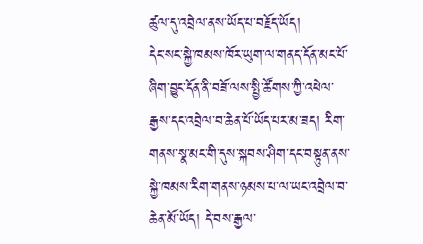ཚུལ་དུ་འབྲེལ་ནས་ཡོད་པ་བརྗོད་ཡོད།
དེང་སང་སྐྱེ་ཁམས་ཁོར་ཡུག་ལ་གནད་དོན་མང་པོ་ཞིག་བྱུང་དོན་ནི་བཟོ་ལས་སྤྱི་ཚོགས་ཀྱི་འཕེལ་རྒྱས་དང་འབྲེལ་བ་ཆེན་པོ་ཡོད་པར་མ་ཟད། རིག་གནས་སྣ་མང་གི་དུས་སྐབས་ཤིག་དང་བསྟུན་ནས་སྐྱེ་ཁམས་རིག་གནས་ཉམས་པ་ལ་ཡང་འབྲེལ་བ་ཆེན་མོ་ཡོད། དེ་བས་རྒྱལ་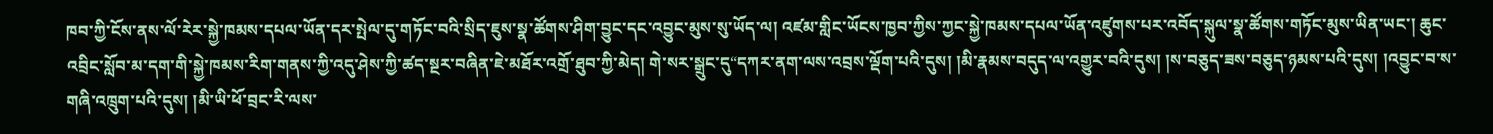ཁབ་ཀྱི་ངོས་ནས་ལོ་རེར་སྐྱེ་ཁམས་དཔལ་ཡོན་དར་སྤེལ་དུ་གཏོང་བའི་སྲིད་ཇུས་སྣ་ཚོགས་ཤིག་བྱུང་དང་འབྱུང་མུས་སུ་ཡོད་ལ། འཛམ་གླིང་ཡོངས་ཁྱབ་ཀྱིས་ཀྱང་སྐྱེ་ཁམས་དཔལ་ཡོན་འཛུགས་པར་འབོད་སྐུལ་སྣ་ཚོགས་གཏོང་མུས་ཡིན་ཡང་། ཆུང་འབྲིང་སློབ་མ་དག་གི་སྐྱེ་ཁམས་རིག་གནས་ཀྱི་འདུ་ཤེས་ཀྱི་ཚད་སྔར་བཞིན་ཇེ་མཐོར་འགྲོ་ཐུབ་ཀྱི་མེད། གེ་སར་སྒྲུང་དུ“དཀར་ནག་ལས་འབྲས་ལྡོག་པའི་དུས། །མི་རྣམས་བདུད་ལ་འགྱུར་བའི་དུས། །ས་བཅུད་ཟས་བཅུད་ཉམས་པའི་དུས། །འབྱུང་བ་ས་གཞི་འཁྲུག་པའི་དུས། །མི་ཡི་ཕོ་བྲང་རི་ལས་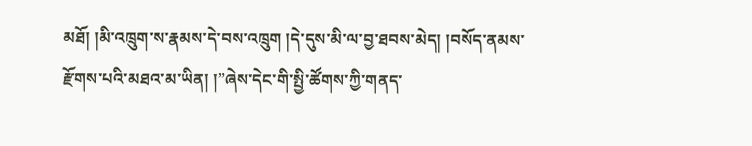མཐོ། །མི་འཁྲུག་ས་རྣམས་དེ་བས་འཁྲུག །དེ་དུས་མི་ལ་བྱ་ཐབས་མེད། །བསོད་ནམས་རྫོགས་པའི་མཐའ་མ་ཡིན། །”ཞེས་དེང་གི་སྤྱི་ཚོགས་ཀྱི་གནད་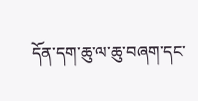དོན་དག་ཆུ་ལ་ཆུ་བཞག་དང་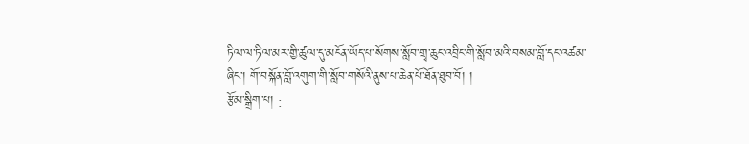ཏིལ་ལ་ཏིལ་མར་གྱི་ཚུལ་དུ་མངོན་ཡོད་པ་སོགས་སློབ་གྲྭ་ཆུང་འབྲིང་གི་སློབ་མའི་བསམ་བློ་དང་འཚམ་ཞིང་། གོ་བསྐོན་བློ་འགུག་གི་སློབ་གསོའི་ནུས་པ་ཆེན་པོ་ཐོན་ཐུབ་བོ། །
རྩོམ་སྒྲིག་པ། :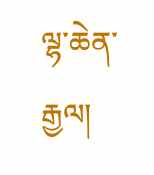ལྷ་ཆེན་རྒྱལ།